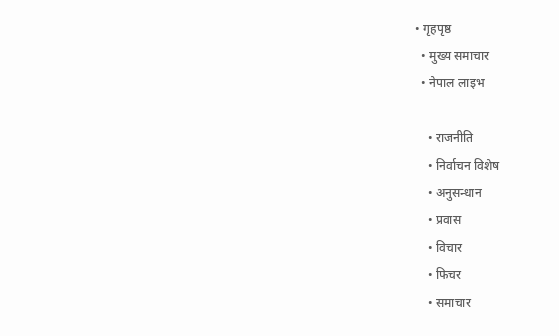• गृहपृष्ठ
  • मुख्य समाचार
  • नेपाल लाइभ

    • राजनीति
    • निर्वाचन विशेष
    • अनुसन्धान
    • प्रवास
    • विचार
    • फिचर
    • समाचार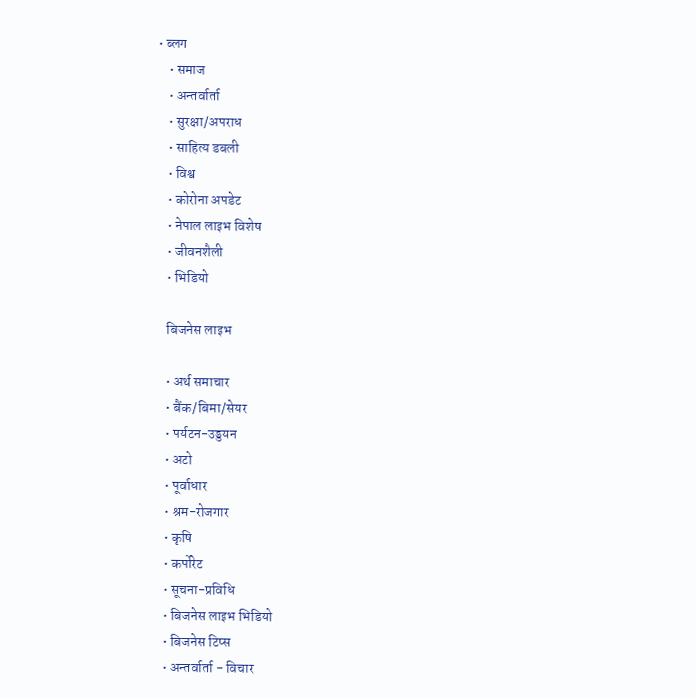• ब्लग
    • समाज
    • अन्तर्वार्ता
    • सुरक्षा/अपराध
    • साहित्य डबली
    • विश्व
    • कोरोना अपडेट
    • नेपाल लाइभ विशेष
    • जीवनशैली
    • भिडियो

    बिजनेस लाइभ

    • अर्थ समाचार
    • बैंक/बिमा/सेयर
    • पर्यटन-उड्डयन
    • अटो
    • पूर्वाधार
    • श्रम-रोजगार
    • कृषि
    • कर्पोरेट
    • सूचना-प्रविधि
    • बिजनेस लाइभ भिडियो
    • बिजनेस टिप्स
    • अन्तर्वार्ता - विचार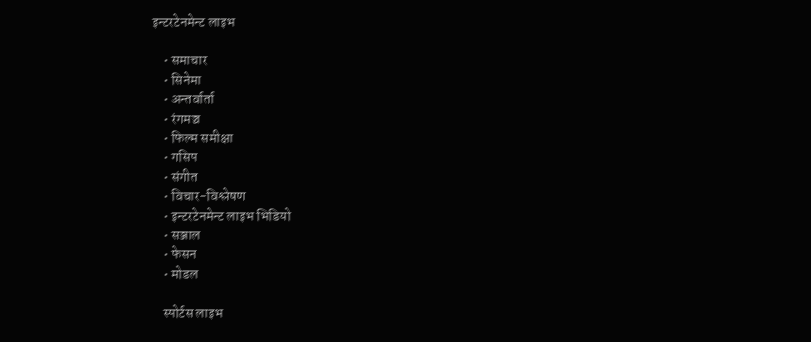इन्टरटेनमेन्ट लाइभ

    • समाचार
    • सिनेमा
    • अन्तर्वार्ता
    • रंगमञ्च
    • फिल्म समीक्षा
    • गसिप
    • संगीत
    • विचार-विश्लेषण
    • इन्टरटेनमेन्ट लाइभ भिडियो
    • सञ्जाल
    • फेसन
    • मोडल

    स्पोर्टस लाइभ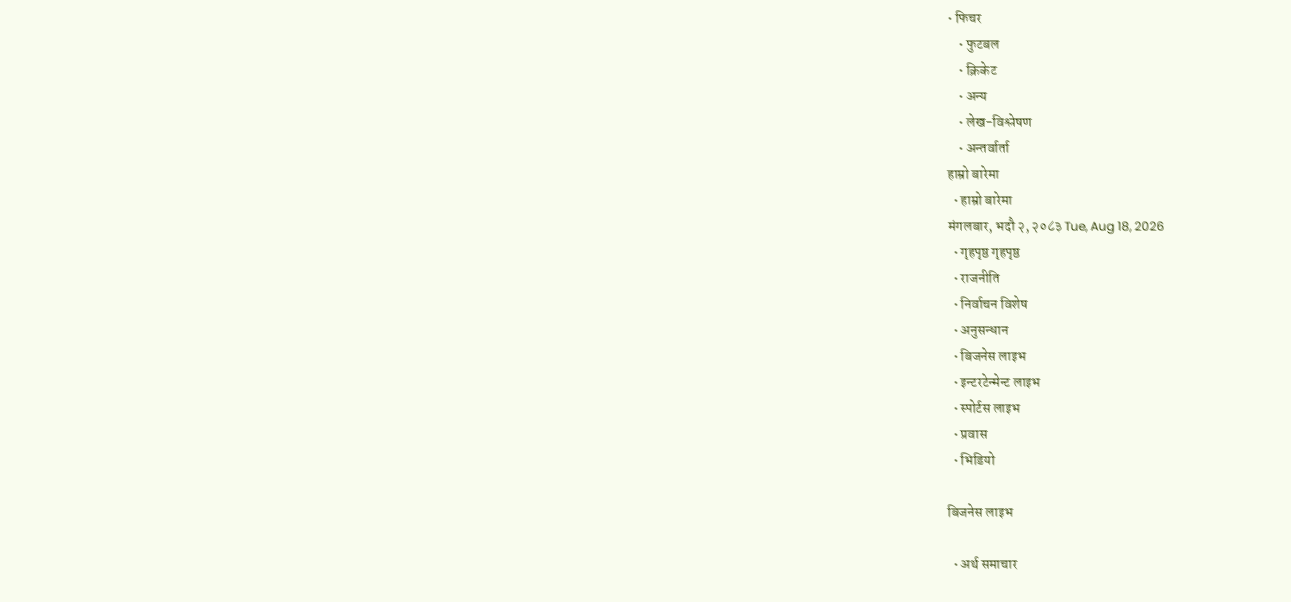• फिचर
    • फुटबल
    • क्रिकेट
    • अन्य
    • लेख-विश्लेषण
    • अन्तर्वार्ता
हाम्रो बारेमा
  • हाम्रो बारेमा
मंगलबार, भदौ २, २०८३ Tue, Aug 18, 2026
  • गृहपृष्ठ गृहपृष्ठ
  • राजनीति
  • निर्वाचन विशेष
  • अनुसन्धान
  • बिजनेस लाइभ
  • इन्टरटेन्मेन्ट लाइभ
  • स्पोर्टस लाइभ
  • प्रवास
  • भिडियो

बिजनेस लाइभ

  • अर्थ समाचार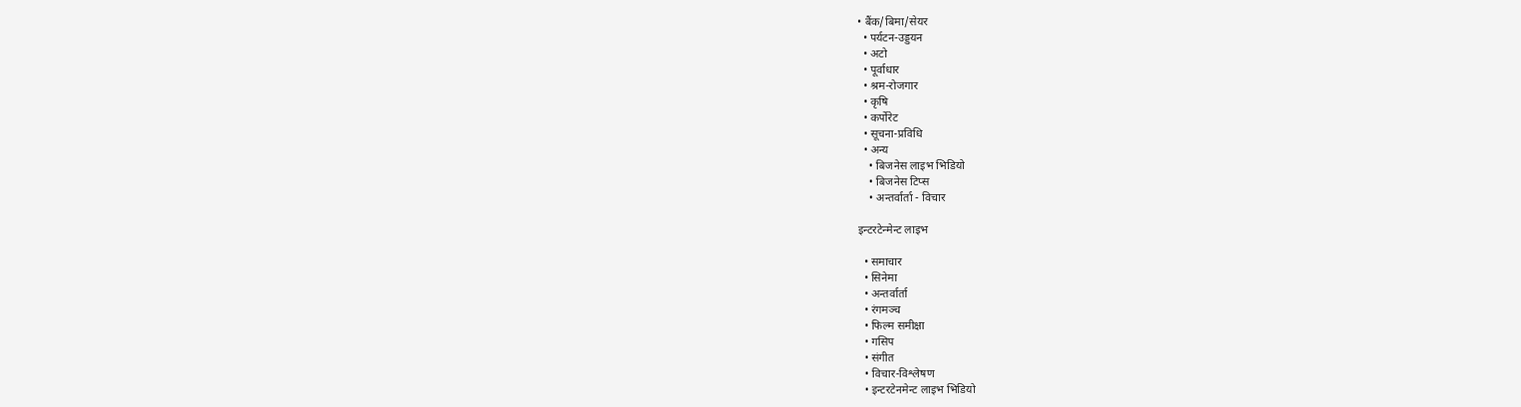• बैंक/बिमा/सेयर
  • पर्यटन-उड्डयन
  • अटो
  • पूर्वाधार
  • श्रम-रोजगार
  • कृषि
  • कर्पोरेट
  • सूचना-प्रविधि
  • अन्य
    • बिजनेस लाइभ भिडियो
    • बिजनेस टिप्स
    • अन्तर्वार्ता - विचार

इन्टरटेन्मेन्ट लाइभ

  • समाचार
  • सिनेमा
  • अन्तर्वार्ता
  • रंगमञ्च
  • फिल्म समीक्षा
  • गसिप
  • संगीत
  • विचार-विश्लेषण
  • इन्टरटेनमेन्ट लाइभ भिडियो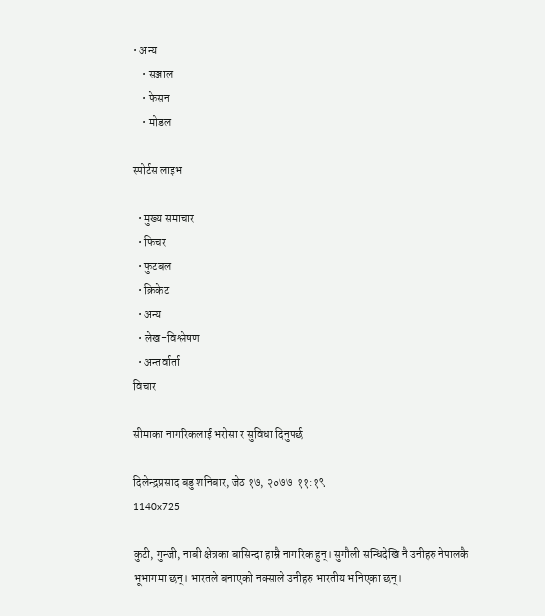• अन्य
    • सञ्जाल
    • फेसन
    • मोडल

स्पोर्टस लाइभ

  • मुख्य समाचार
  • फिचर
  • फुटबल
  • क्रिकेट
  • अन्य
  • लेख-विश्लेषण
  • अन्तर्वार्ता
विचार

सीमाका नागरिकलाई भरोसा र सुविधा दिनुपर्छ

दिलेन्द्रप्रसाद बडु शनिबार, जेठ १७, २०७७  ११:१९
1140x725

कुटी, गुन्जी, नाबी क्षेत्रका बासिन्दा हाम्रै नागरिक हुन्। सुगौली सन्धिदेखि नै उनीहरु नेपालकै भूभागमा छन्। भारतले बनाएको नक्साले उनीहरु भारतीय भनिएका छन्।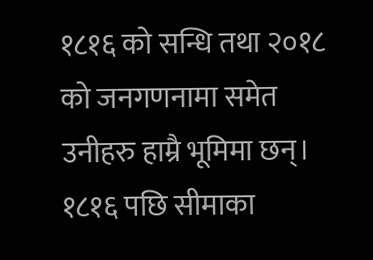१८१६ को सन्धि तथा २०१८ को जनगणनामा समेत उनीहरु हाम्रै भूमिमा छन्। १८१६ पछि सीमाका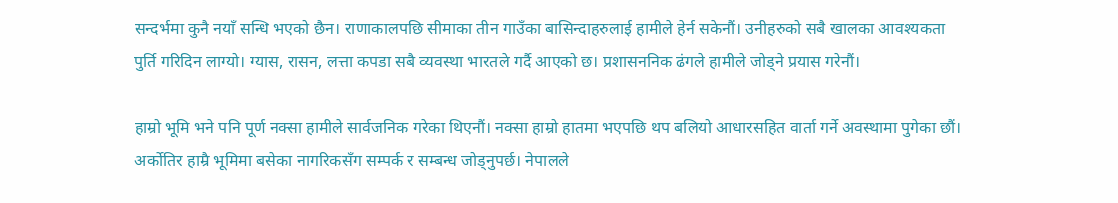सन्दर्भमा कुनै नयाँ सन्धि भएको छैन। राणाकालपछि सीमाका तीन गाउँका बासिन्दाहरुलाई हामीले हेर्न सकेनौं। उनीहरुको सबै खालका आवश्यकता पुर्ति गरिदिन लाग्यो। ग्यास, रासन, लत्ता कपडा सबै व्यवस्था भारतले गर्दै आएको छ। प्रशासननिक ढंगले हामीले जोड्ने प्रयास गरेनौं।

हाम्रो भूमि भने पनि पूर्ण नक्सा हामीले सार्वजनिक गरेका थिएनौं। नक्सा हाम्रो हातमा भएपछि थप बलियो आधारसहित वार्ता गर्ने अवस्थामा पुगेका छौं। अर्कोतिर हाम्रै भूमिमा बसेका नागरिकसँग सम्पर्क र सम्बन्ध जोड्नुपर्छ। नेपालले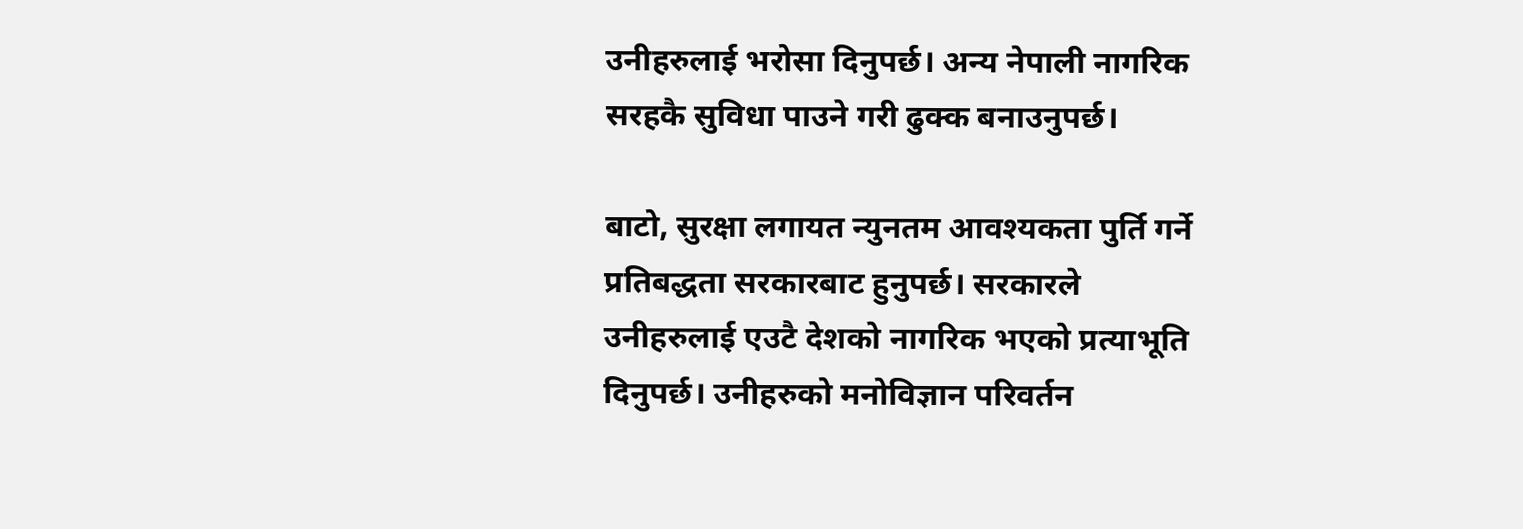उनीहरुलाई भरोसा दिनुपर्छ। अन्य नेपाली नागरिक सरहकै सुविधा पाउने गरी ढुक्क बनाउनुपर्छ।

बाटो, सुरक्षा लगायत न्युनतम आवश्यकता पुर्ति गर्ने प्रतिबद्धता सरकारबाट हुनुपर्छ। सरकारले उनीहरुलाई एउटै देशको नागरिक भएको प्रत्याभूति दिनुपर्छ। उनीहरुको मनोविज्ञान परिवर्तन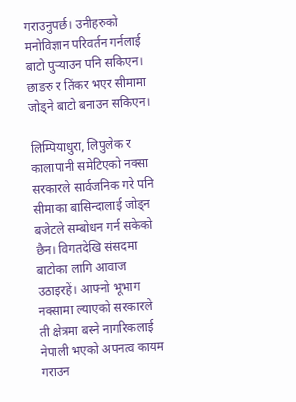गराउनुपर्छ। उनीहरुको मनोविज्ञान परिवर्तन गर्नलाई बाटो पुर्‍याउन पनि सकिएन। छाङरु र तिंकर भएर सीमामा जोड्ने बाटो बनाउन सकिएन।

लिम्पियाधुरा, लिपुलेक र कालापानी समेटिएको नक्सा सरकारले सार्वजनिक गरे पनि सीमाका बासिन्दालाई जोड्न बजेटले सम्बोधन गर्न सकेको छैन। विगतदेखि संसदमा बाटोका लागि आवाज उठाइरहें। आफ्नो भूभाग नक्सामा ल्याएको सरकारले ती क्षेत्रमा बस्ने नागरिकलाई नेपाली भएको अपनत्व कायम गराउन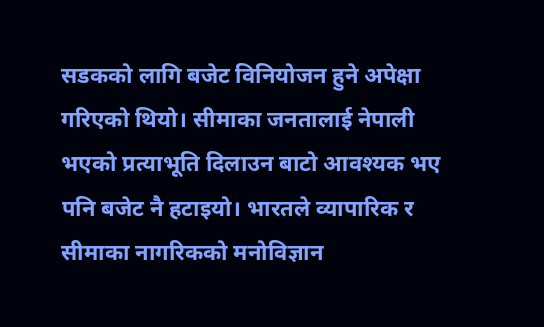सडकको लागि बजेट विनियोजन हुने अपेक्षा गरिएको थियो। सीमाका जनतालाई नेपाली भएको प्रत्याभूति दिलाउन बाटो आवश्यक भए पनि बजेट नै हटाइयो। भारतले व्यापारिक र सीमाका नागरिकको मनोविज्ञान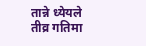तान्ने ध्येयले तीव्र गतिमा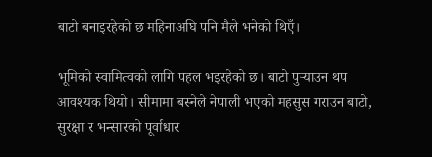बाटो बनाइरहेको छ महिनाअघि पनि मैले भनेको थिएँ।

भूमिको स्वामित्वको लागि पहल भइरहेको छ। बाटो पुर्‍याउन थप आवश्यक थियो। सीमामा बस्नेले नेपाली भएको महसुस गराउन बाटो, सुरक्षा र भन्सारको पूर्वाधार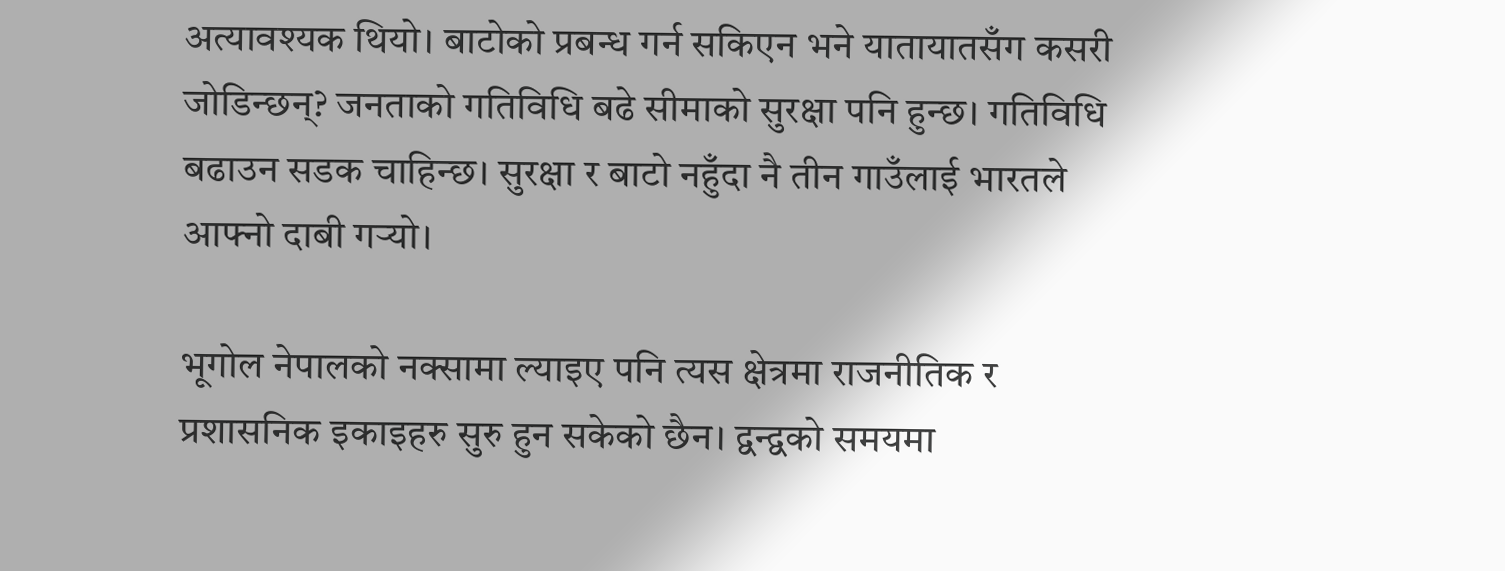अत्यावश्यक थियो। बाटोको प्रबन्ध गर्न सकिएन भने यातायातसँग कसरी जोडिन्छन्? जनताको गतिविधि बढे सीमाको सुरक्षा पनि हुन्छ। गतिविधि बढाउन सडक चाहिन्छ। सुरक्षा र बाटो नहुँदा नै तीन गाउँलाई भारतले आफ्नो दाबी गर्‍यो।

भूगोल नेपालको नक्सामा ल्याइए पनि त्यस क्षेत्रमा राजनीतिक र प्रशासनिक इकाइहरु सुरु हुन सकेको छैन। द्वन्द्वको समयमा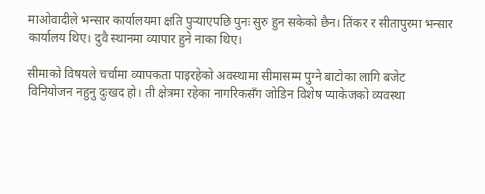माओवादीले भन्सार कार्यालयमा क्षति पुर्‍याएपछि पुनः सुरु हुन सकेको छैन। तिंकर र सीतापुरमा भन्सार कार्यालय थिए। दुवै स्थानमा व्यापार हुने नाका थिए।

सीमाको विषयले चर्चामा व्यापकता पाइरहेको अवस्थामा सीमासम्म पुग्ने बाटोका लागि बजेट विनियोजन नहुनु दुःखद हो। ती क्षेत्रमा रहेका नागरिकसँग जोडिन विशेष प्याकेजको व्यवस्था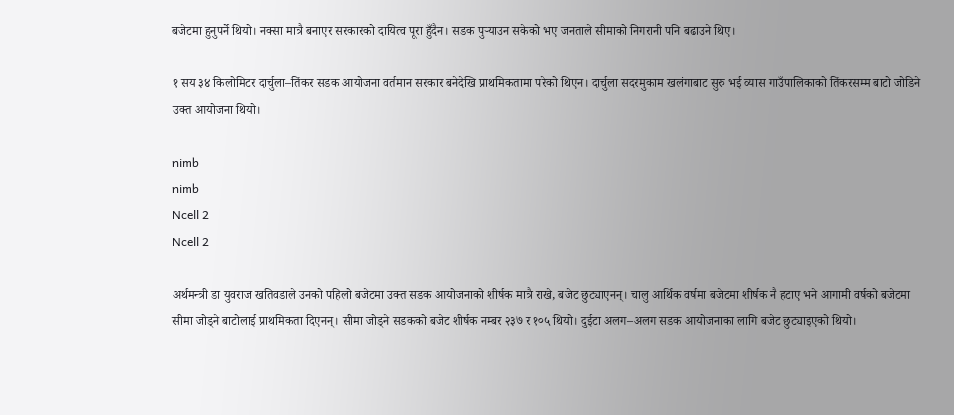बजेटमा हुनुपर्ने थियो। नक्सा मात्रै बनाएर सरकारको दायित्व पूरा हुँदैन। सडक पुर्‍याउन सकेको भए जनताले सीमाको निगरानी पनि बढाउने थिए।

१ सय ३४ किलोमिटर दार्चुला–तिंकर सडक आयोजना वर्तमान सरकार बनेदेखि प्राथमिकतामा परेको थिएन। दार्चुला सदरमुकाम खलंगाबाट सुरु भई व्यास गाउँपालिकाको तिंकरसम्म बाटो जोडिने उक्त आयोजना थियो।

nimb
nimb
Ncell 2
Ncell 2

अर्थमन्त्री डा युवराज खतिवडाले उनको पहिलो बजेटमा उक्त सडक आयोजनाको शीर्षक मात्रै राखे, बजेट छुट्याएनन्। चालु आर्थिक वर्षमा बजेटमा शीर्षक नै हटाए भने आगामी वर्षको बजेटमा सीमा जोड्ने बाटोलाई प्राथमिकता दिएनन्। सीमा जोड्ने सडकको बजेट शीर्षक नम्बर २३७ र १०५ थियो। दुईटा अलग–अलग सडक आयोजनाका लागि बजेट छुट्याइएको थियो।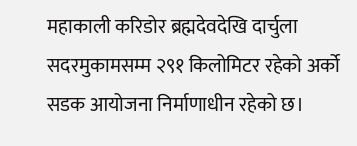महाकाली करिडोर ब्रह्मदेवदेखि दार्चुला सदरमुकामसम्म २९१ किलोमिटर रहेको अर्को सडक आयोजना निर्माणाधीन रहेको छ।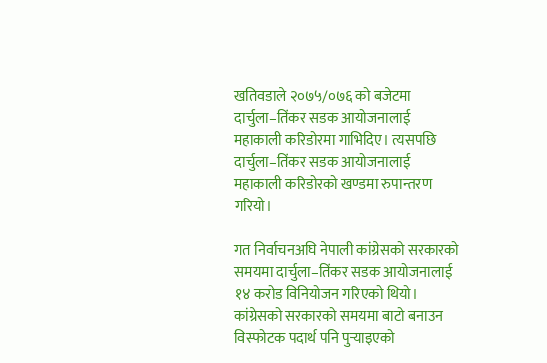खतिवडाले २०७५/०७६ को बजेटमा दार्चुला–तिंकर सडक आयोजनालाई महाकाली करिडोरमा गाभिदिए। त्यसपछि दार्चुला–तिंकर सडक आयोजनालाई महाकाली करिडोरको खण्डमा रुपान्तरण गरियो।

गत निर्वाचनअघि नेपाली कांग्रेसको सरकारको समयमा दार्चुला–तिंकर सडक आयोजनालाई १४ करोड विनियोजन गरिएको थियो। कांग्रेसको सरकारको समयमा बाटो बनाउन विस्फोटक पदार्थ पनि पुर्‍याइएको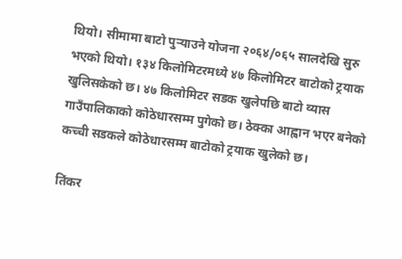थियो। सीमामा बाटो पुर्‍याउने योजना २०६४/०६५ सालदेखि सुरु भएको थियो। १३४ किलोमिटरमध्ये ४७ किलोमिटर बाटोको ट्रयाक खुलिसकेको छ। ४७ किलोमिटर सडक खुलेपछि बाटो व्यास गाउँपालिकाको कोठेधारसम्म पुगेको छ। ठेक्का आह्वान भएर बनेको कच्ची सडकले कोठेधारसम्म बाटोको ट्रयाक खुलेको छ।

तिंकर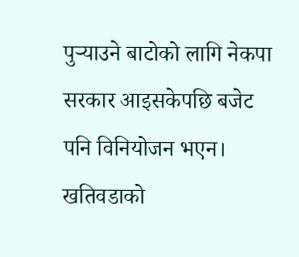पुर्‍याउने बाटोको लागि नेकपा सरकार आइसकेपछि बजेट पनि विनियोजन भएन। खतिवडाको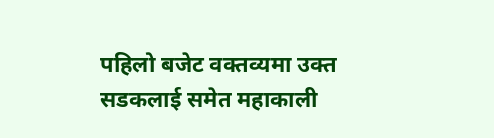पहिलो बजेट वक्तव्यमा उक्त सडकलाई समेत महाकाली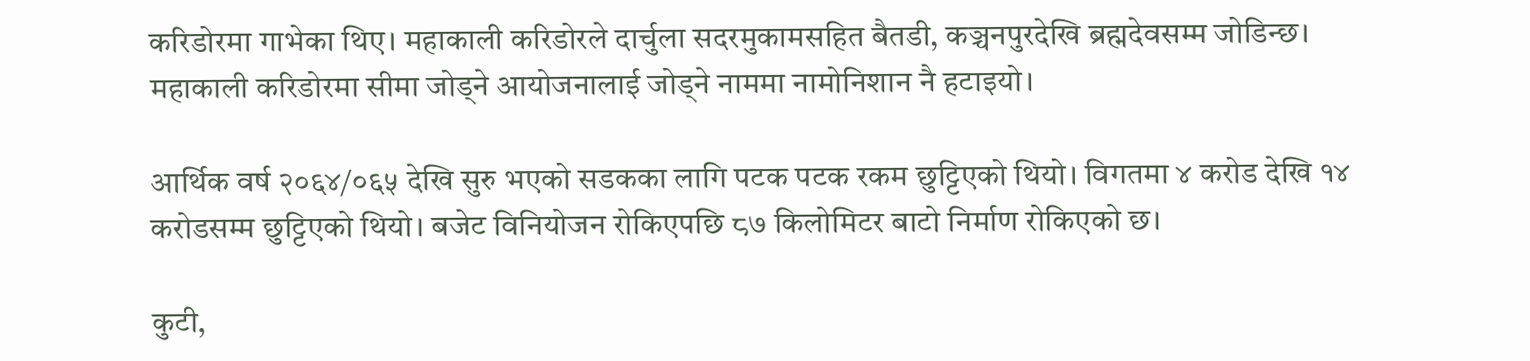करिडोरमा गाभेका थिए। महाकाली करिडोरले दार्चुला सदरमुकामसहित बैतडी, कञ्चनपुरदेखि ब्रह्मदेवसम्म जोडिन्छ। महाकाली करिडोरमा सीमा जोड्ने आयोजनालाई जोड्ने नाममा नामोनिशान नै हटाइयो।

आर्थिक वर्ष २०६४/०६५ देखि सुरु भएको सडकका लागि पटक पटक रकम छुट्टिएको थियो। विगतमा ४ करोड देखि १४ करोडसम्म छुट्टिएको थियो। बजेट विनियोजन रोकिएपछि ८७ किलोमिटर बाटो निर्माण रोकिएको छ।

कुटी,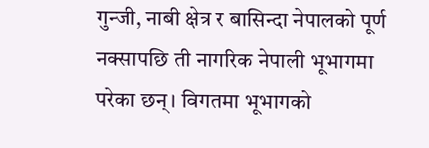गुन्जी, नाबी क्षेत्र र बासिन्दा नेपालको पूर्ण नक्सापछि ती नागरिक नेपाली भूभागमा परेका छन्। विगतमा भूभागको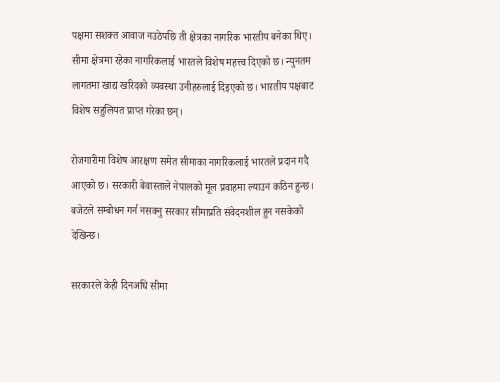पक्षमा सशक्त आवाज नउठेपछि ती क्षेत्रका नागरिक भारतीय बनेका थिए। सीमा क्षेत्रमा रहेका नागरिकलाई भारतले विशेष महत्त्व दिएको छ। न्युनतम लागतमा खाद्य खरिदको व्यवस्था उनीहरुलाई दिइएको छ। भारतीय पक्षबाट विशेष सहुलियत प्राप्त गरेका छन्।

रोजगारीमा विशेष आरक्षण समेत सीमाका नागरिकलाई भारतले प्रदान गदै आएको छ। सरकारी बेवास्ताले नेपालको मूल प्रवाहमा ल्याउन कठिन हुन्छ। बजेटले सम्बोधन गर्न नसक्नु सरकार सीमाप्रति संवेदनशील हुन नसकेको देखिन्छ।

सरकारले केही दिनअघि सीमा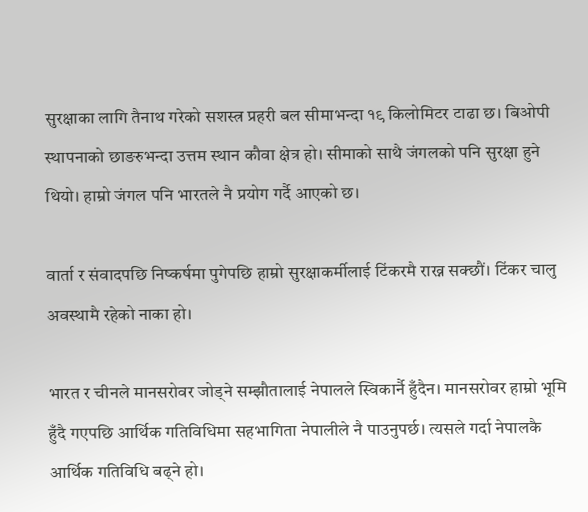सुरक्षाका लागि तैनाथ गरेको सशस्त्र प्रहरी बल सीमाभन्दा १९ किलोमिटर टाढा छ। बिओपी स्थापनाको छाङरुभन्दा उत्तम स्थान कौवा क्षेत्र हो। सीमाको साथै जंगलको पनि सुरक्षा हुने थियो। हाम्रो जंगल पनि भारतले नै प्रयोग गर्दै आएको छ।

वार्ता र संवादपछि निष्कर्षमा पुगेपछि हाम्रो सुरक्षाकर्मीलाई टिंकरमै राख्न सक्छौं। टिंकर चालु अवस्थामै रहेको नाका हो।

भारत र चीनले मानसरोवर जोड्ने सम्झौतालाई नेपालले स्विकार्नै हुँदैन। मानसरोवर हाम्रो भूमि हुँदै गएपछि आर्थिक गतिविधिमा सहभागिता नेपालीले नै पाउनुपर्छ। त्यसले गर्दा नेपालकै आर्थिक गतिविधि बढ्ने हो।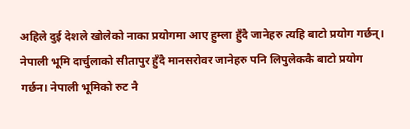अहिले दुई देशले खोलेको नाका प्रयोगमा आए हुम्ला हुँदै जानेहरु त्यहि बाटो प्रयोग गर्छन्। नेपाली भूमि दार्चुलाको सीतापुर हुँदै मानसरोवर जानेहरु पनि लिपुलेककै बाटो प्रयोग गर्छन। नेपाली भूमिको रुट नै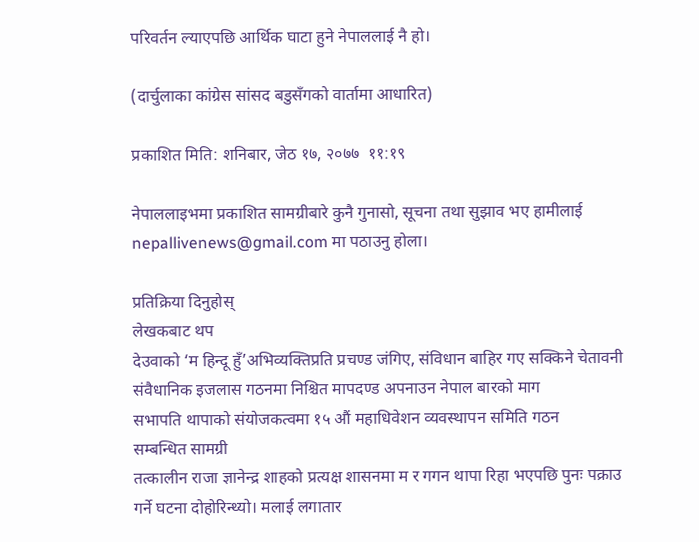परिवर्तन ल्याएपछि आर्थिक घाटा हुने नेपाललाई नै हो।

(दार्चुलाका कांग्रेस सांसद बडुसँगको वार्तामा आधारित)

प्रकाशित मिति: शनिबार, जेठ १७, २०७७  ११:१९

नेपाललाइभमा प्रकाशित सामग्रीबारे कुनै गुनासो, सूचना तथा सुझाव भए हामीलाई nepallivenews@gmail.com मा पठाउनु होला।

प्रतिक्रिया दिनुहोस्
लेखकबाट थप
देउवाको ‘म हिन्दू हुँ’अभिव्यक्तिप्रति प्रचण्ड जंगिए, संविधान बाहिर गए सक्किने चेतावनी
संवैधानिक इजलास गठनमा निश्चित मापदण्ड अपनाउन नेपाल बारको माग
सभापति थापाको संयोजकत्वमा १५ औं महाधिवेशन व्यवस्थापन समिति गठन
सम्बन्धित सामग्री
तत्कालीन राजा ज्ञानेन्द्र शाहको प्रत्यक्ष शासनमा म र गगन थापा रिहा भएपछि पुनः पक्राउ गर्ने घटना दोहोरिन्थ्यो। मलाई लगातार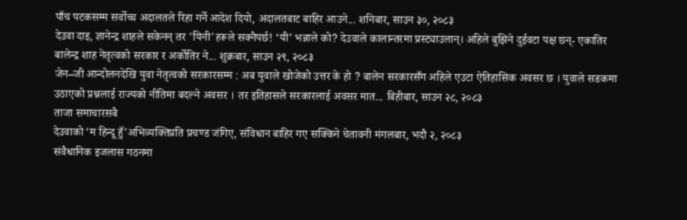पाँच पटकसम्म सर्वोच्च अदालतले रिहा गर्ने आदेश दियो, अदालतबाट बाहिर आउने... शनिबार, साउन ३०, २०८३
देउवा दाइ, ज्ञानेन्द्र शाहले सकेनन् तर 'यिनी'हरूले सक्नैपर्छ! ‘यी’ भन्नाले को? देउवाले कालान्तरमा प्रस्ट्याउलान्। अहिले बुझिने दुईवटा पक्ष छन्- एकातिर बालेन्द्र शाह नेतृत्वको सरकार र अर्कोतिर ने... शुक्रबार, साउन २९, २०८३
जेन–जी आन्दोलनदेखि युवा नेतृत्वको सरकारसम्म : अब युवाले खोजेको उत्तर के हो ? बालेन सरकारसँग अहिले एउटा ऐतिहासिक अवसर छ । युवाले सडकमा उठाएको प्रश्नलाई राज्यको नीतिमा बदल्ने अवसर । तर इतिहासले सरकारलाई अवसर मात... बिहीबार, साउन २८, २०८३
ताजा समाचारसबै
देउवाको ‘म हिन्दू हुँ’अभिव्यक्तिप्रति प्रचण्ड जंगिए, संविधान बाहिर गए सक्किने चेतावनी मंगलबार, भदौ २, २०८३
संवैधानिक इजलास गठनमा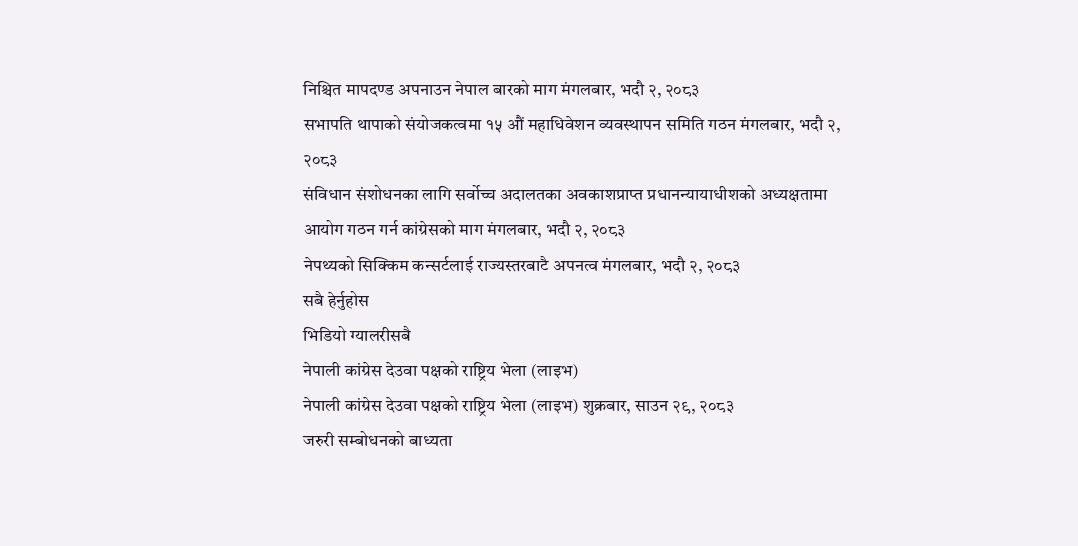निश्चित मापदण्ड अपनाउन नेपाल बारको माग मंगलबार, भदौ २, २०८३
सभापति थापाको संयोजकत्वमा १५ औं महाधिवेशन व्यवस्थापन समिति गठन मंगलबार, भदौ २, २०८३
संविधान संशोधनका लागि सर्वोच्च अदालतका अवकाशप्राप्त प्रधानन्यायाधीशको अध्यक्षतामा आयोग गठन गर्न कांग्रेसको माग मंगलबार, भदौ २, २०८३
नेपथ्यको सिक्किम कन्सर्टलाई राज्यस्तरबाटै अपनत्व मंगलबार, भदौ २, २०८३
सबै हेर्नुहोस
भिडियो ग्यालरीसबै
नेपाली कांग्रेस देउवा पक्षको राष्ट्रिय भेला (लाइभ)
नेपाली कांग्रेस देउवा पक्षको राष्ट्रिय भेला (लाइभ) शुक्रबार, साउन २९, २०८३
जरुरी सम्बोधनको बाध्यता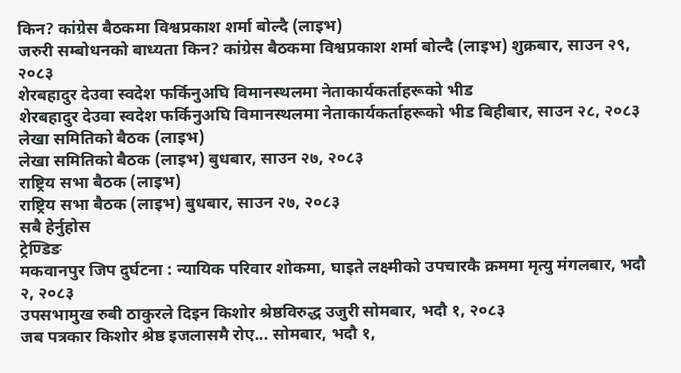किन? कांग्रेस बैठकमा विश्वप्रकाश शर्मा बोल्दै (लाइभ)
जरुरी सम्बोधनको बाध्यता किन? कांग्रेस बैठकमा विश्वप्रकाश शर्मा बोल्दै (लाइभ) शुक्रबार, साउन २९, २०८३
शेरबहादुर देउवा स्वदेश फर्किनुअघि विमानस्थलमा नेताकार्यकर्ताहरूको भीड
शेरबहादुर देउवा स्वदेश फर्किनुअघि विमानस्थलमा नेताकार्यकर्ताहरूको भीड बिहीबार, साउन २८, २०८३
लेखा समितिको बैठक (लाइभ)
लेखा समितिको बैठक (लाइभ) बुधबार, साउन २७, २०८३
राष्ट्रिय सभा बैठक (लाइभ)
राष्ट्रिय सभा बैठक (लाइभ) बुधबार, साउन २७, २०८३
सबै हेर्नुहोस
ट्रेण्डिङ
मकवानपुर जिप दुर्घटना : न्यायिक परिवार शोकमा, घाइते लक्ष्मीको उपचारकै क्रममा मृत्यु मंगलबार, भदौ २, २०८३
उपसभामुख रुबी ठाकुरले दिइन किशोर श्रेष्ठविरुद्ध उजुरी सोमबार, भदौ १, २०८३
जब पत्रकार किशोर श्रेष्ठ इजलासमै रोए... सोमबार, भदौ १,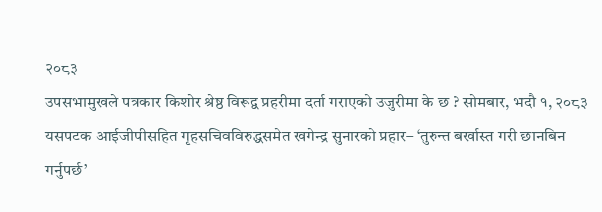२०८३
उपसभामुखले पत्रकार किशोर श्रेष्ठ विरूद्व प्रहरीमा दर्ता गराएको उजुरीमा के छ ? सोमबार, भदौ १, २०८३
यसपटक आईजीपीसहित गृहसचिवविरुद्धसमेत खगेन्द्र सुनारको प्रहार– ‘तुरुन्त बर्खास्त गरी छानबिन गर्नुपर्छ’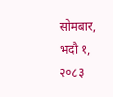सोमबार, भदौ १, २०८३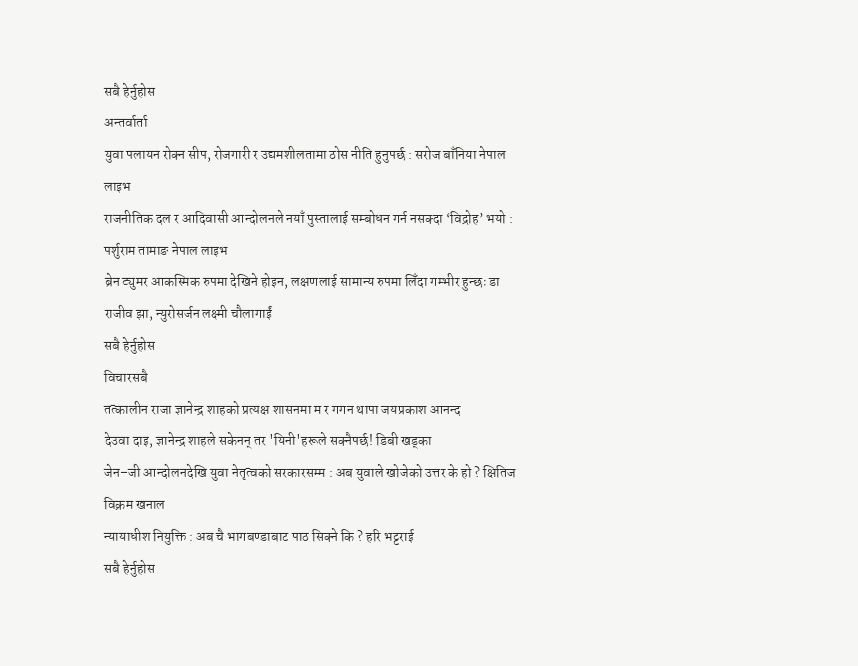सबै हेर्नुहोस
अन्तर्वार्ता
युवा पलायन रोक्न सीप, रोजगारी र उद्यमशीलतामा ठोस नीति हुनुपर्छ : सरोज बाँनिया नेपाल लाइभ
राजनीतिक दल र आदिवासी आन्दोलनले नयाँ पुस्तालाई सम्बोधन गर्न नसक्दा ‘विद्रोह’ भयो : पर्शुराम तामाङ नेपाल लाइभ
ब्रेन ट्युमर आकस्मिक रुपमा देखिने होइन, लक्षणलाई सामान्य रुपमा लिँदा गम्भीर हुन्छः डा राजीव झा, न्युरोसर्जन लक्ष्मी चौलागाईं
सबै हेर्नुहोस
विचारसबै
तत्कालीन राजा ज्ञानेन्द्र शाहको प्रत्यक्ष शासनमा म र गगन थापा जयप्रकाश आनन्द
देउवा दाइ, ज्ञानेन्द्र शाहले सकेनन् तर 'यिनी'हरूले सक्नैपर्छ! डिबी खड्का
जेन–जी आन्दोलनदेखि युवा नेतृत्वको सरकारसम्म : अब युवाले खोजेको उत्तर के हो ? क्षितिज विक्रम खनाल
न्यायाधीश नियुक्ति : अब चै भागबण्डाबाट पाठ सिक्ने कि ? हरि भट्टराई
सबै हेर्नुहोस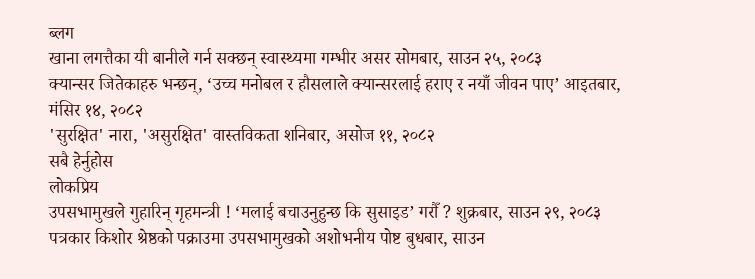ब्लग
खाना लगत्तैका यी बानीले गर्न सक्छन् स्वास्थ्यमा गम्भीर असर सोमबार, साउन २५, २०८३
क्यान्सर जितेकाहरु भन्छन्, ‘उच्च मनोबल र हौसलाले क्यान्सरलाई हराए र नयाँ जीवन पाए’ आइतबार, मंसिर १४, २०८२
'सुरक्षित' नारा, 'असुरक्षित' वास्तविकता शनिबार, असोज ११, २०८२
सबै हेर्नुहोस
लोकप्रिय
उपसभामुखले गुहारिन् गृहमन्त्री ! ‘मलाई बचाउनुहुन्छ कि सुसाइड’ गरौँ ? शुक्रबार, साउन २९, २०८३
पत्रकार किशोर श्रेष्ठको पक्राउमा उपसभामुखको अशोभनीय पोष्ट बुधबार, साउन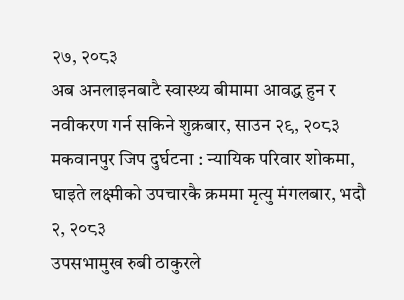२७, २०८३
अब अनलाइनबाटै स्वास्थ्य बीमामा आवद्ध हुन र नवीकरण गर्न सकिने शुक्रबार, साउन २९, २०८३
मकवानपुर जिप दुर्घटना : न्यायिक परिवार शोकमा, घाइते लक्ष्मीको उपचारकै क्रममा मृत्यु मंगलबार, भदौ २, २०८३
उपसभामुख रुबी ठाकुरले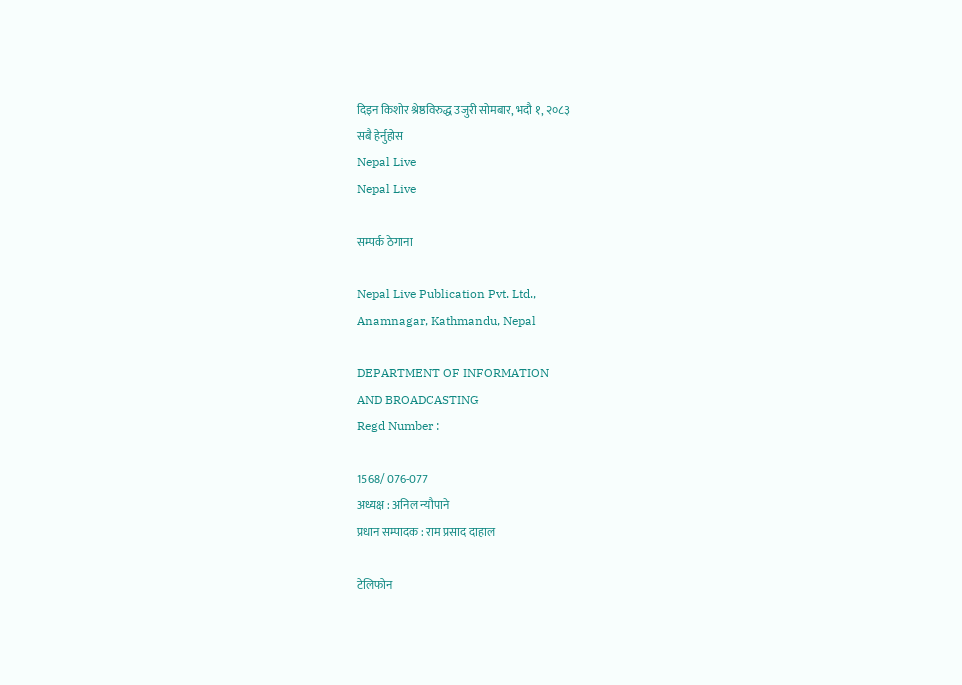दिइन किशोर श्रेष्ठविरुद्ध उजुरी सोमबार, भदौ १, २०८३
सबै हेर्नुहोस
Nepal Live
Nepal Live

सम्पर्क ठेगाना

Nepal Live Publication Pvt. Ltd.,
Anamnagar, Kathmandu, Nepal

DEPARTMENT OF INFORMATION
AND BROADCASTING
Regd Number :

1568/ 076-077
अध्यक्ष : अनिल न्यौपाने
प्रधान सम्पादक : राम प्रसाद दाहाल

टेलिफोन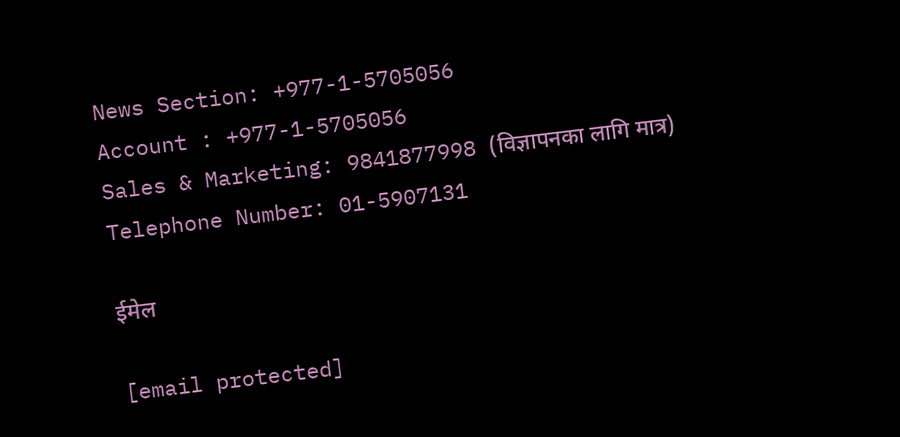News Section: +977-1-5705056
Account : +977-1-5705056
Sales & Marketing: 9841877998 (विज्ञापनका लागि मात्र)
Telephone Number: 01-5907131

ईमेल

[email protected]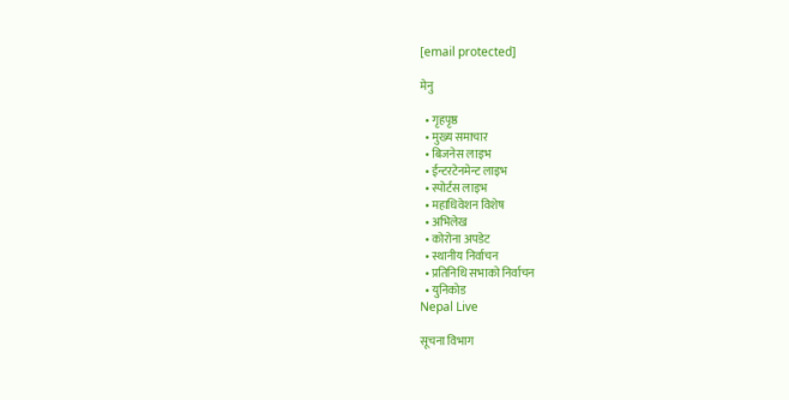[email protected]

मेनु

  • गृहपृष्ठ
  • मुख्य समाचार
  • बिजनेस लाइभ
  • ईन्टरटेनमेन्ट लाइभ
  • स्पोर्टस लाइभ
  • महाधिवेशन विशेष
  • अभिलेख
  • कोरोना अपडेट
  • स्थानीय निर्वाचन
  • प्रतिनिधि सभाको निर्वाचन
  • युनिकोड
Nepal Live

सूचना विभाग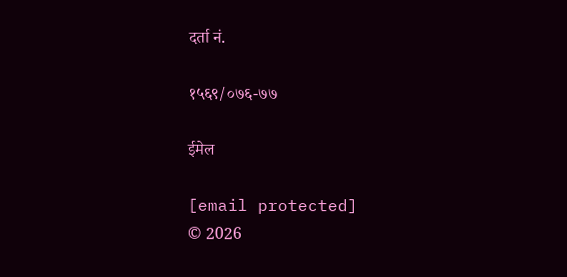दर्ता नं.

१५६९/०७६-७७

ईमेल

[email protected]
© 2026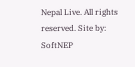Nepal Live. All rights reserved. Site by: SoftNEP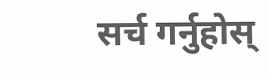सर्च गर्नुहोस्